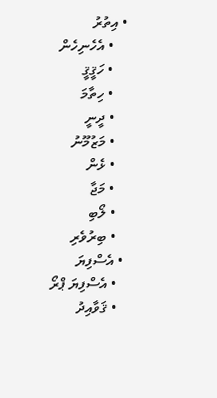• އިތުރު
    • އެހެނިހެން
    • ހަޤީޤީ
    • ހިތާމަ
    • ދީނީ
    • މަޒުމޫނު
    • ޅެން
    • މަޖާ
    • ލޯބި
    • ބިރުވެރި
  • އެސްފިޔަ
    • އެސްފިޔަ ޕްރޯ
    • ޤަވާއިދު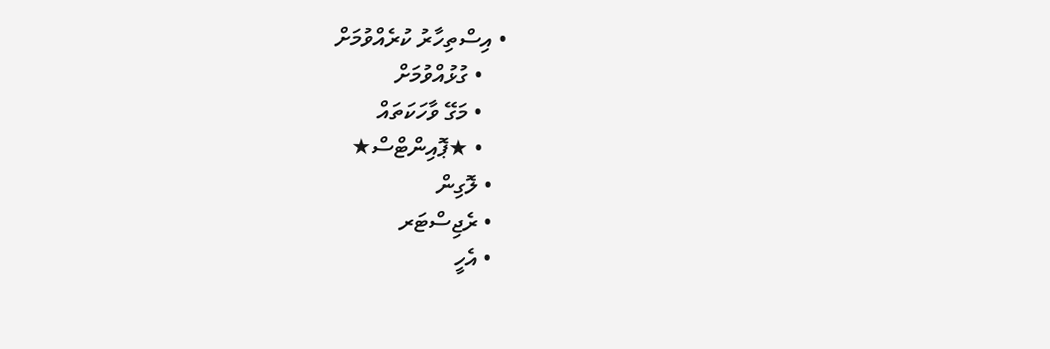• އިސްތިހާރު ކުރެއްވުމަށް
    • ގުޅުއްވުމަށް
    • މަގޭ ވާހަކަތައް
    • ★ޕޮއިންޓްސް★
  • ލޮގިން
  • ރެޖިސްޓަރ
  • އެހީ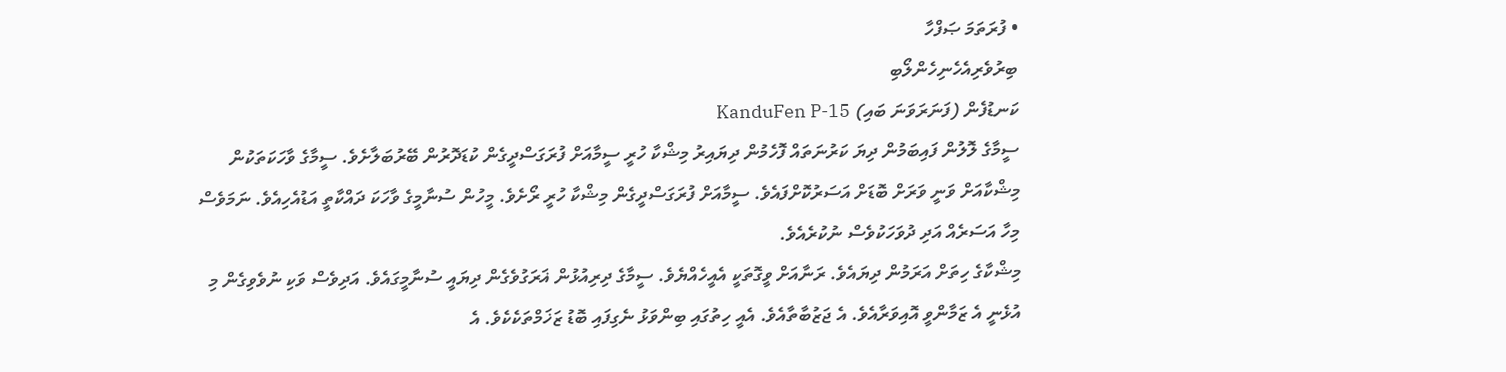• ފުރަތަމަ ޞަފްހާ
ބިރުވެރިއެހެނިހެންލޯބި
ކަނޑުފެން (ފަނަރަވަނަ ބައި) KanduFen P-15
ސީމާގެ ލޮލުން ފައިބަމުން ދިޔަ ކަރުނަތައް ފޮހެމުން ދިޔައިރު މިޝްކާ ހުރީ ސީމާއަށް ފުރަގަސްދީގެން ކުޑަދޮރުން ބޭރުބަލާށެވެ. ސީމާގެ ވާހަކަތަކުން މިޝްކާއަށް ވަނީ ވަރަށް ބޮޑަށް އަސަރުކޮށްފައެވެ. ސީމާއަށް ފުރަގަސްދީގެން މިޝްކާ ހުރީ ރޯށެވެ. މީހުން ސުނާމީގެ ވާހަކަ ދައްކާތީ އަޑުއެހިއެވެ. ނަމަވެސް މިހާ އަސަރެއް އަދި ދުވަހަކުވެސް ނުކުރެއެވެ.
މިޝްކާގެ ހިތަށް އަރަމުން ދިޔައެވެ. ރަނާއަށް ވީގޮތަކީ އެއީހެއްޔެވެ. ސީމާގެ ދިރިއުޅުން ޣަރަގުވެގެން ދިޔައީ ސުނާމީގައެވެ. އަދިވެސް ވަކި ނުވެވިގެން މި އުޅެނީ އެ ޒަމާންވީ އޮއިވަރާއެވެ. އެ ޖަޒުބާތާއެވެ. އެއީ ހިތުގައި ބިންވަޅު ނެގިފައި ބޮޑު ޒަޚަމްތަކެކެވެ. އެ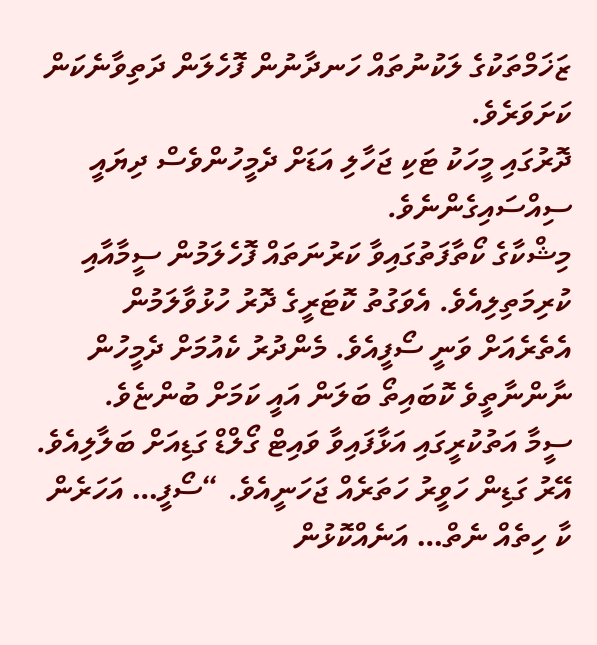ޒަޚަމްތަކުގެ ލަކުނުތައް ހަނދާނުން ފޮހެލަން ދަތިވާނެކަން ކަށަވަރެވެ.
ދޮރުގައި މީހަކު ޓަކި ޖަހާލި އަޑަށް ދެމީހުންވެސް ދިޔައީ ސިއްސައިގެންނެވެ.
މިޝްކާގެ ކޯތާފަތުގައިވާ ކަރުނަތައް ފޮހެލަމުން ސީމާއާއި ކުރިމަތިލިއެވެ. އެވަގުތު ކޮޓަރީގެ ދޮރު ހުޅުވާލަމުން އެތެރެއަށް ވަނީ ސޯފީއެވެ. މެންދުރު ކެއުމަށް ދެމީހުން ނާންނާތީވެ ކޮބައިތޯ ބަލަން އައީ ކަމަށް ބުންޏެވެ.
ސީމާ އަތުކުރީގައި އަޅާފައިވާ ވައިޓް ގޯލްޑް ގަޑިއަށް ބަލާލިއެވެ. އޭރު ގަޑިން ހަވީރު ހަތަރެއް ޖަހަނީއެވެ. “ސޯފީ… އަހަރެން ކާ ހިތެއް ނެތް… އަނެއްކޮޅުން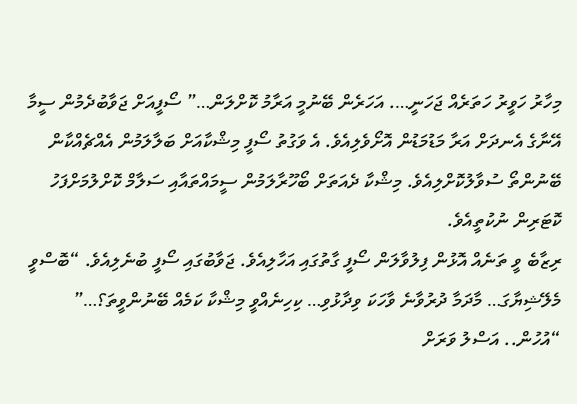މިހާރު ހަވީރު ހަތަރެއް ޖަހަނީ…. އަހަރެން ބޭނުމީ އަރާމު ކޮށްލަން…” ސޯފީއަށް ޖަވާބުދެމުން ސީމާ އޭނާގެ އެނދަށް އަރާ މަޑުމަޑުން އޮށޯވެލިއެވެ. އެ ވަގުތު ސޯފީ މިޝްކާއަށް ބަލާލަމުން އެއްޗެއްކާން ބޭނުންތޯ ސުވާލުކޮށްލިއެވެ. މިޝްކާ ދެއަތަށް ބޯހޫރާލަމުން ސީމައްތައާއި ސަލާމް ކޮށްލުމަށްފަހު ކޮޓަރިން ނުކުތީއެވެ.
ރިޒާބެ ވީ ތަނެއް އޮޅުން ފިލުވާލަން ސޯފީ ގާތުގައި އަހާލިއެވެ. ޖަވާބުގައި ސޯފީ ބުނެލިއެވެ. “ބޮސްވީ މެލޭޝިޔާގަ… މާދަމާ ދުރުވާނެ ވާހަކަ ވިދާޅުވި… ކިހިނެއްވީ މިޝްކާ ކަމެއް ބޭނުންވީތަ؟…”
“އުހުން.. އަސްލު ވަރަށް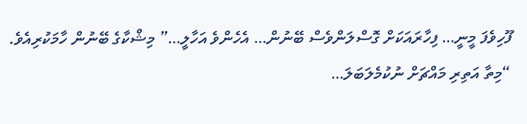ފޫހިވެފަ މީނީ… ފިހާރައަކަށް ގޮސްލަންވެސް ބޭނުން… އެހެންވެ އަހާލީ…” މިޝްކާގެ ބޭނުން ހާމަކުރިއެވެ.
“މިތާ އަތިރި މައްޗަށް ނުކުމެލަބަލަ…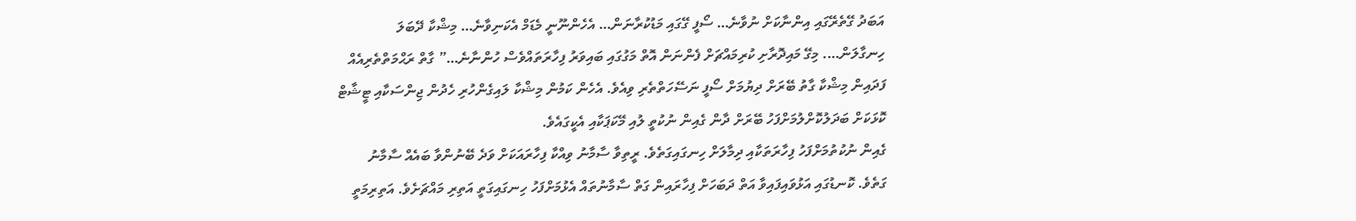އަބަދު ގޭތެރޭގައި އިންނާކަށް ނުވާނެ… ސޯފީ ގޭގައި މަޑުކުރާނަން… އެހެންނޫނީ މެޑަމް އެކަނިވާނެ… މިޝްކާ ދޭބަލަ ހިނގާލަން…. މިގޭ މައިދޮރާށި ކުރިމައްޗަށް ފެންނަން އޮތް މަގުގައި ބައިވަރު ފިހާރަތައްވެސް ހުންނާނެ…” ގާތް ރަޙްމަތްތެރިއެއް ފަދައިން މިޝްކާ ގާތު ބޭރަށް ދިޔުމަށް ސޯފީ ނަސޭހަތްތެރި ވިއެވެ. އެހެން ކަމުން މިޝްކާ ލައިގެންހުރި ހެދުން ޖިންސަކާއި ޓީޝާޓް ކޮޅަކަށް ބަދަލުކޮށްލުމަށްފަހު ބޭރަށް ދާން ގެއިން ނުކުތީ ލުއި މޭކަޕަކާއި އެކީގައެވެ.
ގެއިން ނުކުތުމަށްފަހު ފިހާރަތަކާއި ދިމާލަށް ހިނގައިގަތެވެ. ރީތިވާ ސާމާނު ވިއްކާ ފިހާރައަކަށް ވަދެ ބޭނުންވާ ބައެއް ސާމާނު ގަތެވެ. ކޮނޑުގައި އަޅުވައިފައިވާ އަތް ދަބަހަށް ފިހާރައިން ގަތް ސާމާނުތައް އެޅުމަށްފަހު ހިނގައިގަތީ އަތިރި މައްޗަށެވެ. އަތިރިމަތީ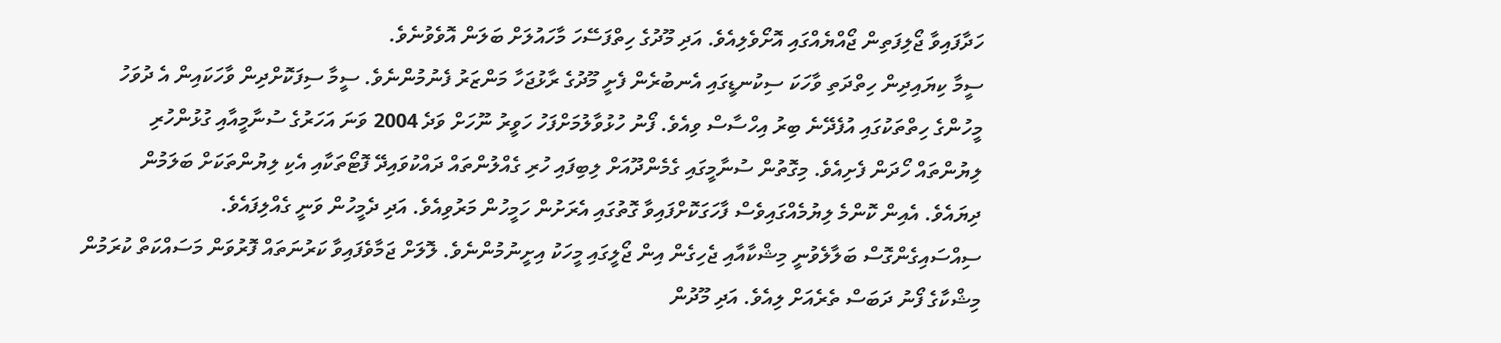ހަދާފައިވާ ޖޯލިފަތިން ޖޯއްޔެއްގައި އޮށޯވެލިއެވެ. އަދި މޫދުގެ ހިތްފަސޭހަ މާހައުލަށް ބަލަން އޮވެވުނެވެ.
ސީމާ ކިޔައިދިން ހިތްދަތި ވާހަކަ ސިކުނޑީގައި އެނބުރެން ފެށީ މޫދުގެ ރާޅުޖަހާ މަންޒަރު ފެނުމުންނެވެ. ސީމާ ސިފަކޮށްދިން ވާހަކައިން އެ ދުވަހު މީހުންގެ ހިތްތަކުގައި އުފެދޭނެ ބިރު އިހްސާސް ވިއެވެ. ފޯނު ހުޅުވާލުމަށްފަހު ހަވީރު ނޫހަށް ވަދެ 2004 ވަނަ އަހަރުގެ ސުނާމީއާއި ގުޅުންހުރި ލިޔުންތައް ހޯދަން ފެށިއެވެ. މިގޮތުން ސުނާމީގައި ގެމެންދޫއަށް ލިބިފައި ހުރި ގެއްލުންތައް ދައްކުވައިދޭ ފޮޓޯތަކާއި އެކި ލިޔުންތަކަށް ބަލަމުން ދިޔައެވެ. އެއިން ކޮންމެ ލިޔުމެއްގައިވެސް ފާހަގަކޮށްފައިވާ ގޮތުގައި އެރަށުން ހަމީހުން މަރުވިއެވެ. އަދި ދެމީހުން ވަނީ ގެއްލިފައެވެ.
ސިއްސައިގެންގޮސް ބަލާލެވުނީ މިޝްކާއާއި ޖެހިގެން އިން ޖޯލީގައި މީހަކު އިށީނުމުންނެވެ. ލޮލަށް ޖަމާވެފައިވާ ކަރުނަތައް ފޮރުވަން މަސައްކަތް ކުރަމުން މިޝްކާގެ ފޯނު ދަބަސް ތެރެއަށް ލިއެވެ. އަދި މޫދުން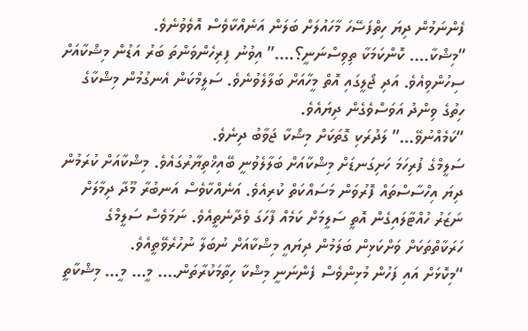ފެންނަމުން ދިޔަ ހިތްފަސޭހަ މާހައުލަށް ބަލަން އަނެއްކާވެސް އޮވެވުނެވެ.
“މިޝްކާ…. ކޮންކަމަކާ ތިވިސްނަނީ؟….” އިވުނު ފިރިހެންވަންތަ ބަރު އަޑުން މިޝްކާއަށް ސިހުންވިއެވެ. އަދި ޖޯލީގައި އޮތް މީހާއަށް ބަލާލެވުނެވެ. ސަލީމްކަން އެނގުމުން މިޝްކާގެ ހިތުގެ ވިންދު އަވަސްވެގެން ދިޔައެވެ.
“ކަމެއްނުވޭ…” ލަދުރަކި ގޮތަކަށް މިޝްކާ ޖަވާބު ދިނެވެ.
ސަލީމްގެ ފުރިހަމަ ހަށިގަނޑަށް މިޝްކާއަށް ބަލާލެވުނީ ބޭއިޚްތިޔާރުގައެވެ. މިޝްކާއަށް ކުރަމުން ދިޔަ އިހްސާސްތައް ފޮރުވަން މަސައްކަތް ކުރިއެވެ. އަނެއްކާވެސް އަނބުރާ މޫދާ ދިމާލަށް ނަޒަރު ހުއްޓާލައިގެން އޮތީ ސަލީމަށް ކަމެއް ފާހަގަ ވެދާނެތީއެވެ. ނަމަވެސް ސަލީމްގެ ހަރަކާތްތަކަށް ވަށްކަޅިން ބަލަމުން ދިޔައީ މިޝްކާއަށް ނުބަލާ ނުހުރެވޭތީއެވެ.
“މިކޮޅަށް އައި ފަހުން މުޅިންވެސް ފެންނަނީ މިޝްކާ ހިތާމަކުރާތަން…. މީ… މީ… މިޝްކާތީ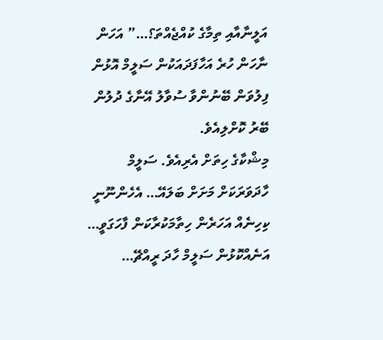އަލީނާއާއި ތިމާގެ ކުއްޖެއްތަ؟…” އަހަން ނާހަން ހުރެ އަހާފަދައަކުން ސަލީމް އޮޅުން ފިލުވަން ބޭނުންވާ ސުވާލު އޭނާގެ ދުލުން ބޭރު ކޮށްލިއެވެ.
މިޝްކާގެ ހިތަށް އެރިއެވެ. ސަލީމް ހާދަވަރަކަށް މަށަށް ބަލައޭ… އެހެންނޫނީ ކިހިނެއް އަހަރެން ހިތާމަކުރާކަން ފާހަގަވީ… އަނެއްކޮޅުން ސަލީމް ހާދަ ރީއްޗޭ…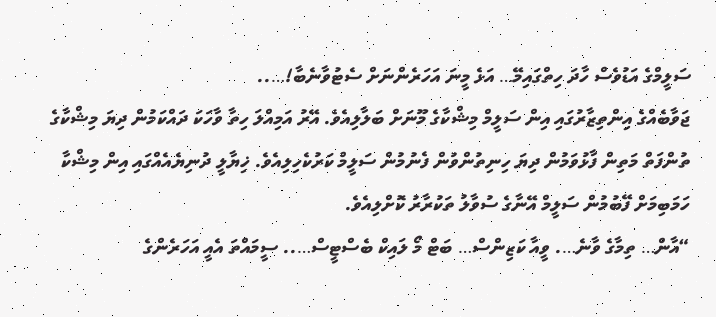ސަލީމްގެ އަޑުވެސް ހާދަ ހިތްގައިމޭ… އަޅެ މީނަ އަހަރެންނަށް ސެޓުވާނެބާ!…..
ޖަވާބެއްގެ އިންތިޒާރުގައި އިން ސަލީމް މިޝްކާގެ މޫނަށް ބަލާލިއެވެ. އޭރު އަމިއްލަ ހިތާ ވާހަކަ ދައްކަމުން ދިޔަ މިޝްކާގެ ތުންފަތް މަތިން ފާޅުވަމުން ދިޔަ ހިނިތުންވުން ފެނުމުން ސަލީމް ކަރުކެހިލިއެވެ. ޚިޔާލީ ދުނިޔެއެއްގައި އިން މިޝްކާ ހަމަބިމަށް ފޭބުމުން ސަލީމް އޭނާގެ ސުވާލު ތަކުރާރު ކޮށްލިއެވެ.
“އާން… ތިމާގެ ވާނެ…. ވީއާ ކަޒިންސް… ބަޓް މޯ ލައިކް ބެސްޓީސް….. ސީމައްތަ އެއީ އަހަރެންގެ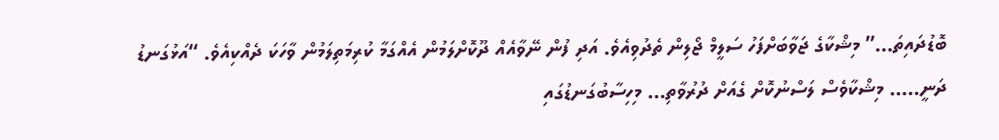ބޮޑުދައިތަ…” މިޝްކާގެ ޖަވާބަށްފަހު ސަލީމް ޖޯލިން ތެދުވިއެވެ. އަދި ފުން ނޭވާއެއް ދޫކޮށްލަމުން އެއްގަމާ ކުރިމަތިލަމުން ވާހަކަ ދެއްކިއެވެ. “އަޅުގަނޑު ދަނީ….. މިޝްކާވެސް ލަސްނުކޮށް ގެއަށް ދުރުވާތި… މިހިސާބުގަނޑުގައި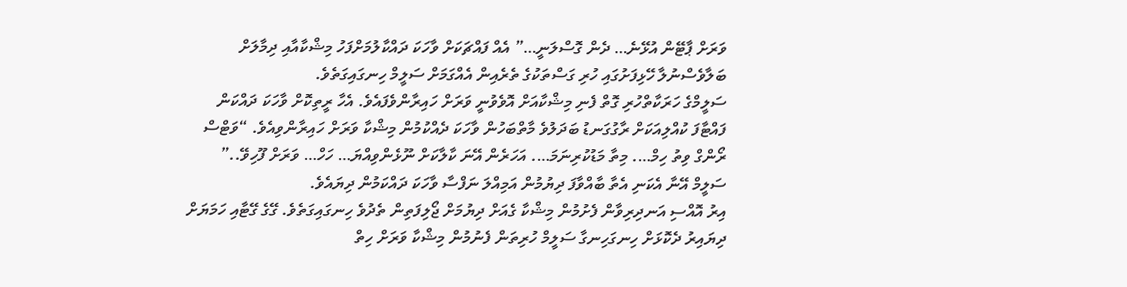ވަރަށް ޕާޓޭން އުޅޭނެ… ދެން ގޮސްލަނީ…” އެއް ފައްޗަކަށް ވާހަކަ ދައްކާލުމަށްފަހު މިޝްކާއާއި ދިމާލަށް ބަލާވެސްނުލާ ހޭޅިފަށުގައި ހުރި ގަސްތަކުގެ ތެރެއިން އެއްގަމަށް ސަލީމް ހިނގައިގަތެވެ.
ސަލީމްގެ ހަރަކާތްހުރި ގޮތް ފެނި މިޝްކާއަށް އޮވެވުނީ ވަރަށް ހައިރާންވެފައެވެ. އެހާ ރީތިކޮށް ވާހަކަ ދައްކަން ފައްޓާފަ ކުއްލިއަކަށް ރާގުގަނޑު ބަދަލުވެ މާތްބަހުން ވާހަކަ ދެއްކުމުން މިޝްކާ ވަރަށް ހައިރާންވިއެވެ. “ވަޓްސް ރޯންގް ވިތު ހިމް…. މިތާ މަޑުކުރިނަމަ…. އަހަރެން އޭނަ ކާލާކަށް ނޫޅެންވިއްޔަ… ހަހް… ވަރަށް ފޫހިވޭ..” ސަލީމް އޭނާ އެކަނި އެތާ ބާއްވާފަ ދިޔުމުން އަމިއްލަ ނަފްސާ ވާހަކަ ދައްކަމުން ދިޔައެވެ.
އިރު އޮއްސި އަނދިރިވާން ފެށުމުން މިޝްކާ ގެއަށް ދިޔުމަށް ޖޯލިފަތިން ތެދުވެ ހިނގައިގަތެވެ. ގޭގެ ގޭޓާއި ހަމަޔަށް ދިޔައިރު ދެކޮޅަށް ހިނގަހިނގާ ސަލީމް ހުރިތަން ފެނުމުން މިޝްކާ ވަރަށް ހިތް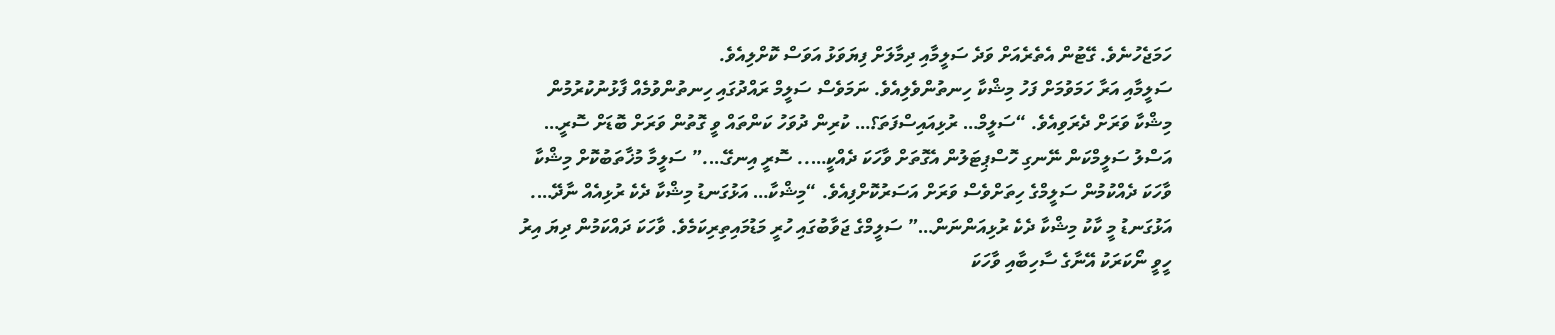ހަމަޖެހުނެވެ. ގޭޓުން އެތެރެއަށް ވަދެ ސަލީމާއި ދިމާލަށް ފިޔަވަޅު އަވަސް ކޮށްލިއެވެ.
ސަލީމާއި އަރާ ހަމަވުމަށް ފަހު މިޝްކާ ހިނތުންވެލިއެވެ. ނަމަވެސް ސަލީމް ރައްދުގައި ހިނތުންވުމެއް ފާޅުނުކުރުމުން މިޝްކާ ވަރަށް ދެރަވިއެވެ. “ސަލީމް… ރުޅިއައިސްފަތަ؟… ކުރިން ދުވަހު ކަންތައް ވީ ގޮތުން ވަރަށް ބޮޑަށް ސޮރީ… އަސްލު ސަލީމްކަން ނޭނގި ހޮސްޕިޓަލުން އެގޮތަށް ވާހަކަ ދެއްކީ….. ސޮރީ އިނގޭ….” ސަލީމާ މުޚާތަބުކޮށް މިޝްކާ ވާހަކަ ދެއްކުމުން ސަލީމްގެ ހިތަށްވެސް ވަރަށް އަސަރުކޮށްފިއެވެ. “މިޝްކާ… އަޅުގަނޑު މިޝްކާ ދެކެ ރުޅިއެއް ނާދޭ…. އަޅުގަނޑު މީ ކާކު މިޝްކާ ދެކެ ރުޅިއަންނަން…” ސަލީމްގެ ޖަވާބުގައި ހުރީ މަޑުމައިތިރިކަމެވެ. ވާހަކަ ދައްކަމުން ދިޔަ އިރު ހީވީ ނޯކަރަކު އޭނާގެ ސާހިބާއި ވާހަކަ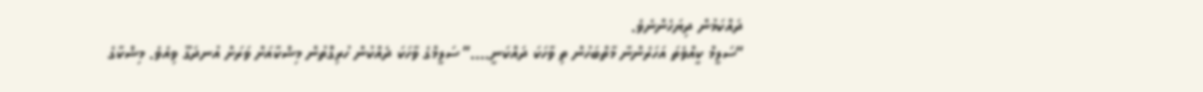ދައްކަމުން ދިޔަހެންނެވެ.
“ސަލީމް ކީއްވެތަ އަހަރެންނާ މާތްބަހުން ތި ވާހަކަ ދައްކަނީ….” ސަލީމްގެ ވާހަކަ ދެއްކުން ހުރިގޮތުން މިޝްކާއަށް ވަރަށް އުނދަގޫ ވިއެވެ. މިޝްކާގެ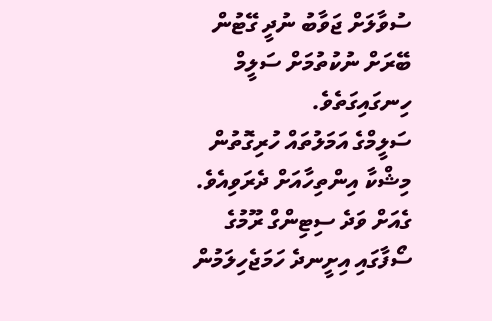ސުވާލަށް ޖަވާބު ނުދީ ގޭޓުން ބޭރަށް ނުކުތުމަށް ސަލީމް ހިނގައިގަތެވެ.
ސަލީމްގެ އަމަލުތައް ހުރިގޮތުން މިޝްކާ އިންތިހާއަށް ދެރަވިއެވެ. ގެއަށް ވަދެ ސިޓިންގް ރޫމުގެ ސޯފާގައި އިށީނދެ ހަމަޖެހިލަމުން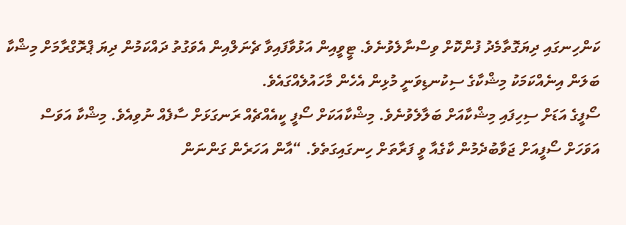ކަންހިނގައި ދިޔަގޮތާމެދު ފުންކޮށް ވިސްނާލެވުނެވެ. ޓީވީއިން އަޅުވާފައިވާ ޗެނަލްއިން އެވަގުތު ދައްކަމުން ދިޔަ ޕްރޮގްރާމަށް މިޝްކާ ބަލަން އިނެއްކަމަކު މިޝްކާގެ ސިކުނޑިވަނީ މުޅިން އެހެން މާހައުލެއްގައެވެ.
ސޯފީގެ އަޑަށް ސިހިފައި މިޝްކާއަށް ބަލާލެވުނެވެ. މިޝްކާއަކަށް ސޯފީ ކީއެއްޗެއް ރަނގަޅަށް ސާފެއް ނުވިއެވެ. މިޝްކާ އަވަސް އަވަހަށް ސޯފީއަށް ޖަވާބުދެމުން ކާގެއާ ވީ ފަރާތަށް ހިނގައިގަތެވެ. “އާން އަހަރެން ގަންނަން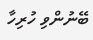ބޭނުންވި ހުރިހާ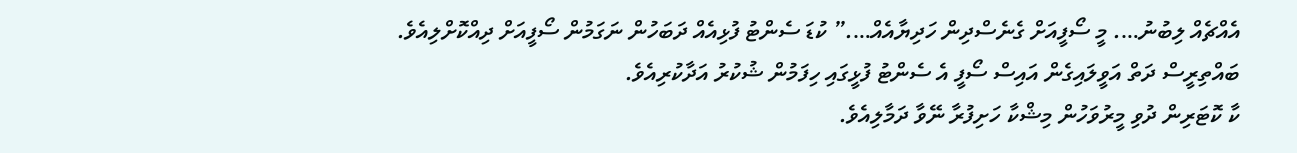އެއްޗެއް ލިބުނު…. މީ ސޯފީއަށް ގެނެސްދިން ހަދިޔާއެއް….” ކުޑަ ސެންޓު ފުޅިއެއް ދަބަހުން ނަގަމުން ސޯފީއަށް ދިއްކޮށްލިއެވެ. ބައްތިރީސް ދަތް އަވީލައިގެން އައިސް ސޯފީ އެ ސެންޓު ފުޅީގައި ހިފަމުން ޝުކުރު އަދާކުރިއެވެ.
ކާ ކޮޓަރިން ދުވި މީރުވަހުން މިޝްކާ ހަށިފުރާ ނޭވާ ދަމާލިއެވެ.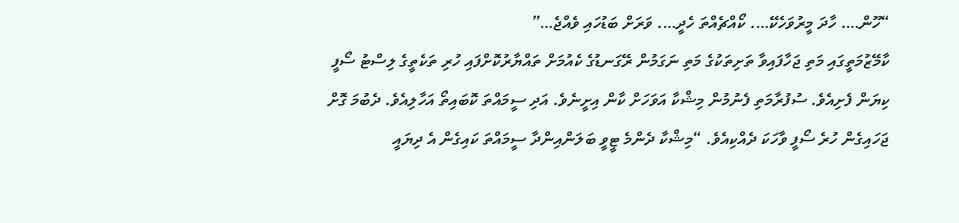“ހޫން…. ހާދަ މީރުވަހެކޭ…. ކޯއްޗެއްތަ ހެދީ…. ވަރަށް ބަޑުހައި ވެއްޖެ…”
ކާމޭޒުމަތީގައި މަތި ޖަހާފައިވާ ތަށިތަކުގެ މަތި ނަގަމުން ރޭގަނޑުގެ ކެއުމަށް ތައްޔާރުކޮށްފައި ހުރި ތަކެތީގެ ލިސްޓު ސޯފީ ކިޔަން ފެށިއެވެ. ސުފުރާމަތި ފެނުމުން މިޝްކާ އަވަހަށް ކާން އިށީނެވެ. އަދި ސީމައްތަ ކޮބައިތޯ އަހާލިއެވެ. ދެބުމަ ގޮށް ޖަހައިގެން ހުރެ ސޯފީ ވާހަކަ ދެއްކިއެވެ. “މިޝްކާ ދެންމެ ޓީވީ ބަލަންއިންދާ ސީމައްތަ ކައިގެން އެ ދިޔައީ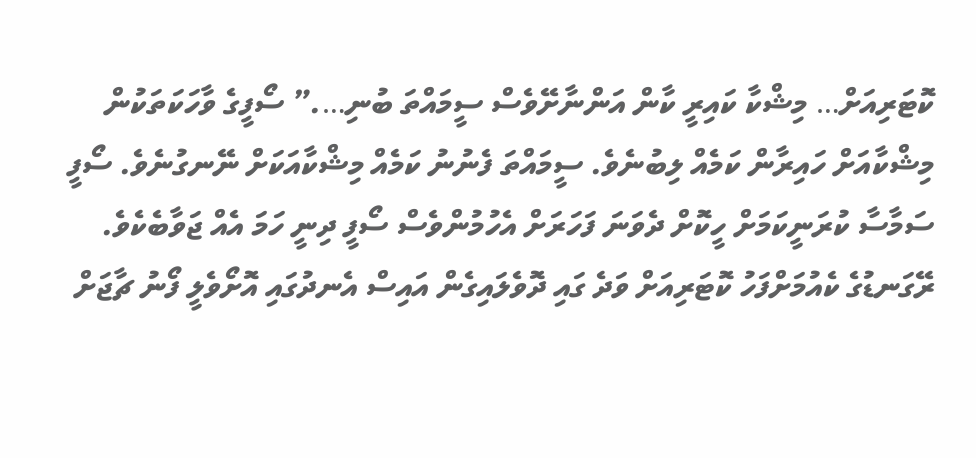ކޮޓަރިއަށް… މިޝްކާ ކައިރީ ކާން އަންނާށޭވެސް ސީމައްތަ ބުނި….” ސޯފީގެ ވާހަކަތަކުން މިޝްކާއަށް ހައިރާން ކަމެއް ލިބުނެވެ. ސީމައްތަ ފެނުނު ކަމެއް މިޝްކާއަކަށް ނޭނގުނެވެ. ސޯފީ ސަމާސާ ކުރަނީކަމަށް ހީކޮށް ދެވަނަ ފަހަރަށް އެހުމުންވެސް ސޯފީ ދިނީ ހަމަ އެއް ޖަވާބެކެވެ.
ރޭގަނޑުގެ ކެއުމަށްފަހު ކޮޓަރިއަށް ވަދެ ގައި ދޮވެލައިގެން އައިސް އެނދުގައި އޮށޯވެލީ ފޯނު ޗާޖަށް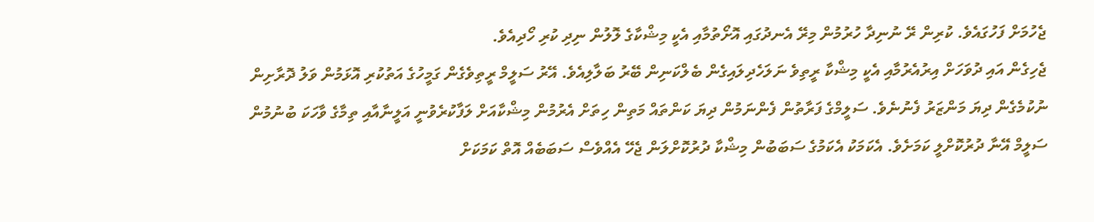ޖެހުމަށް ފަހުގައެވެ. ކުރިން ރޭ ނުނިދާ ހުރުމުން މިރޭ އެނދުގައި އޮށޯތުމާއި އެކީ މިޝްކާގެ ލޮލުން ނިދި ކުރި ހޯދިއެވެ.
ޖެހިގެން އައި ދުވަހަށް އިރުއެރުމާއި އެކީ މިޝްކާ ރީތިވެ ނަލަހެދިލައިގެން ބެލްކަނިން ބޭރު ބަލާލިއެވެ. އޭރު ސަލީމް ރީތިވެގެން ގަމީހުގެ އަތުކުރި އޮޅަމުން ވަލު ދޮރާށިން ނުކުމެގެން ދިޔަ މަންޒަރު ފެނުނެވެ. ސަލީމްގެ ފަރާތުން ފެންނަމުން ދިޔަ ކަންތައް މަތިން ހިތަށް އެރުމުން މިޝްކާއަށް ލަފާކުރެވުނީ އަލީނާއާއި ތިމާގެ ވާހަކަ ބުނުމުން ސަލީމް އޭނާ ދުރުކޮށްލީ ކަމަށެވެ. އެކަމަކު އެކަމުގެ ސަބަބުން މިޝްކާ ދުރުކޮށްލަން ޖެހޭ އެއްވެސް ސަބަބެއް އޮތް ކަމަކަށް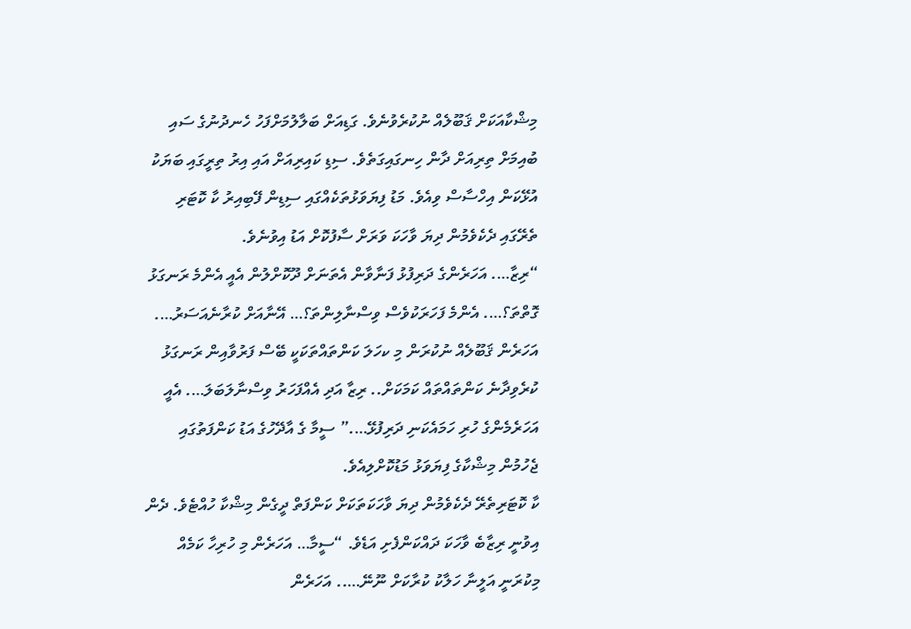މިޝްކާއަކަށް ޤަބޫލެއް ނުކުރެވުނެވެ. ގަޑިއަށް ބަލާލުމަށްފަހު ހެނދުނުގެ ސައި ބުއިމަށް ތިރިއަށް ދާން ހިނގައިގަތެވެ. ސިޑި ކައިރިއަށް އައި އިރު ތިރީގައި ބަޔަކު އުޅޭކަން އިހްސާސް ވިއެވެ. މަޑު ފިޔަވަޅުތަކެއްގައި ސިޑިން ފޭބިއިރު ކާ ކޮޓަރި ތެރޭގައި ދެކެވެމުން ދިޔަ ވާހަކަ ވަރަށް ސާފުކޮށް އަޑު އިވުނެވެ.
“ރިޒާ…. އަހަރެންގެ ދަރިފުޅު ފަނާވާން އެތަނަށް ދޫކޮށްލުން އެއީ އެންމެ ރަނގަޅު ގޮތްތަ؟…. އެންމެ ފަހަރަކުވެސް ވިސްނާލިންތަ؟… އޭނާއަށް ކުރާނެއަސަރު…. އަހަރެން ޤަބޫލެއް ނުކުރަން މި ކހަލަ ކަންތައްތަކަކީ ބޭސް ފަރުވާއިން ރަނގަޅު ކުރެވިދާނެ ކަންތައްތައް ކަމަކަށް.. ރިޒާ އަދި އެއްފަހަރު ވިސްނާލަބަލަ…. އެއީ އަހަރެމެންގެ ހުރި ހަމައެކަނި ދަރިފުޅޭ….” ސީމާ ގެ އާދޭހުގެ އަޑު ކަންފަތުގައި ޖެހުމުން މިޝްކާގެ ފިޔަވަޅު މަޑުކޮށްލިއެވެ.
ކާ ކޮޓަރިތެރޭ ދެކެވެމުން ދިޔަ ވާހަކަތަކަށް ކަންފަތް ދީގެން މިޝްކާ ހުއްޓެވެ. ދެން އިވުނީ ރިޒާބެ ވާހަކަ ދައްކަންފެށި އަޑެވެ. “ސީމާ… އަހަރެން މި ހުރިހާ ކަމެއް މިކުރަނީ އަލީނާ ހަލާކު ކުރާކަށް ނޫނޭ….. އަހަރެން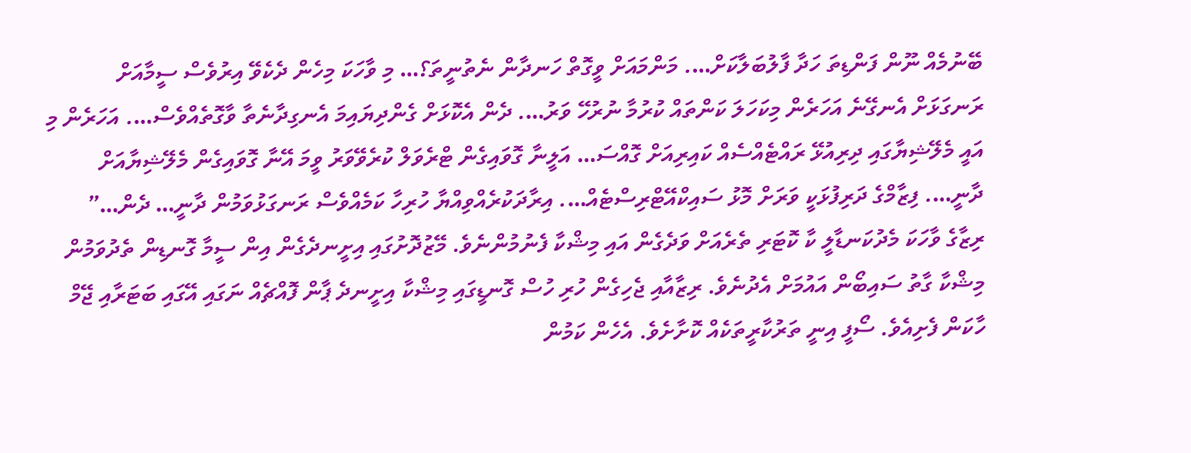ބޭނުމެއް ނޫން ފަންޑިތަ ހަދާ ފާލުބަލާކަށް…. މަންމައަށް ވީގޮތް ހަނދާން ނެތުނީތަ؟… މި ވާހަކަ މިހެން ދެކެވޭ އިރުވެސް ސީމާއަށް ރަނގަޅަށް އެނގޭނެ އަހަރެން މިކަހަލަ ކަންތައް ކުރުމާ ނުރުހޭ ވަރު…. ދެން އެކޮޅަށް ގެންދިޔައިމަ އެނގިދާނެތާ ވާގޮތެއްވެސް…. އަހަރެން މި އައީ މެލޭޝިޔާގައި ދިރިއުޅޭ ރައްޓެއްސެއް ކައިރިއަށް ގޮއްސަ… އަލީނާ ގޮވައިގެން ޓްރެވަލް ކުރެވޭވަރު ވީމަ އޭނާ ގޮވައިގެން މެލޭޝިޔާއަށް ދާނީ…. ފިޒާމްގެ ދަރިފުޅަކީ ވަރަށް މޮޅު ސައިކްއޭޓްރިސްޓެއް…. އިރާދަކުރެއްވިއްޔާ ހުރިހާ ކަމެއްވެސް ރަނގަޅުވަމުން ދާނީ… ދެން…”
ރިޒާގެ ވާހަކަ މެދުކަނޑާލީ ކާ ކޮޓަރި ތެރެއަށް ވަދެގެން އައި މިޝްކާ ފެނުމުންނެވެ. މޭޒުދޮށުގައި އިށީނދެގެން އިން ސީމާ ގޮނޑިން ތެދުވަމުން މިޝްކާ ގާތު ސައިބޯން އައުމަށް އެދުނެވެ. ރިޒާއާއި ޖެހިގެން ހުރި ހުސް ގޮނޑީގައި މިޝްކާ އިށީނދެ ޕާން ފޮއްޗެއް ނަގައި އޭގައި ބަޓަރާއި ޖޭމް ހާކަން ފެށިއެވެ. ސޯފީ އިނީ ތަރުކާރީތަކެއް ކޮށާށެވެ. އެހެން ކަމުން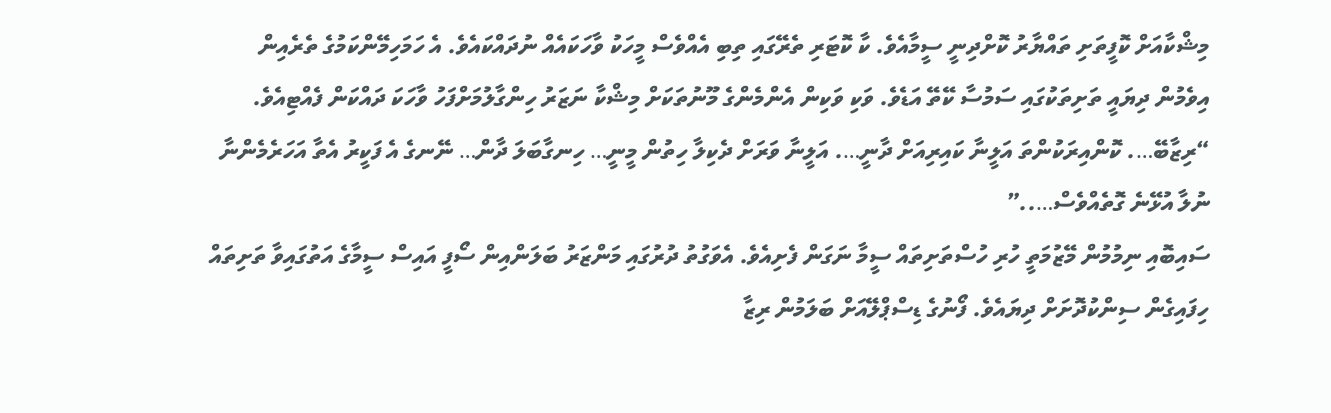މިޝްކާއަށް ކޮފީތަށި ތައްޔާރު ކޮށްދިނީ ސީމާއެވެ. ކާ ކޮޓަރި ތެރޭގައި ތިބި އެއްވެސް މީހަކު ވާހަކައެއް ނުދައްކައެވެ. އެ ހަމަހިމޭންކަމުގެ ތެރެއިން އިވެމުން ދިޔައީ ތަށިތަކުގައި ސަމުސާ ކޭތޭ އަޑެވެ. ވަކި ވަކިން އެންމެންގެ މޫނުތަކަށް މިޝްކާ ނަޒަރު ހިންގާލުމަށްފަހު ވާހަކަ ދައްކަން ފެއްޓިއެވެ.
“ރިޒާބޭ…. ކޮންއިރަކުންތަ އަލީނާ ކައިރިއަށް ދާނީ…. އަލީނާ ވަރަށް ދެކިލާ ހިތުން މީނީ… ހިނގާބަލަ ދާން… ނޭނގެ އެ ފަކީރު އެތާ އަހަރެމެންނާ ނުލާ އުޅޭނެ ގޮތެއްވެސް…..”
ސައިބޮއި ނިމުމުން މޭޒުމަތީ ހުރި ހުސްތަށިތައް ސީމާ ނަގަން ފެށިއެވެ. އެވަގުތު ދުރުގައި މަންޒަރު ބަލަންއިން ސޯފީ އައިސް ސީމާގެ އަތުގައިވާ ތަށިތައް ހިފައިގެން ސިންކުދޮށަށް ދިޔައެވެ. ފޯނުގެ ޑިސްޕްލޭއަށް ބަލަމުން ރިޒާ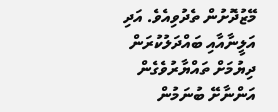މޭޒުދޮށުން ތެދުވިއެވެ. އަދި އަލީނާއާއި ބައްދަލުކުރަން ދިޔުމަށް ތައްޔާރުވެގެން އަންނާށޭ ބުނަމުން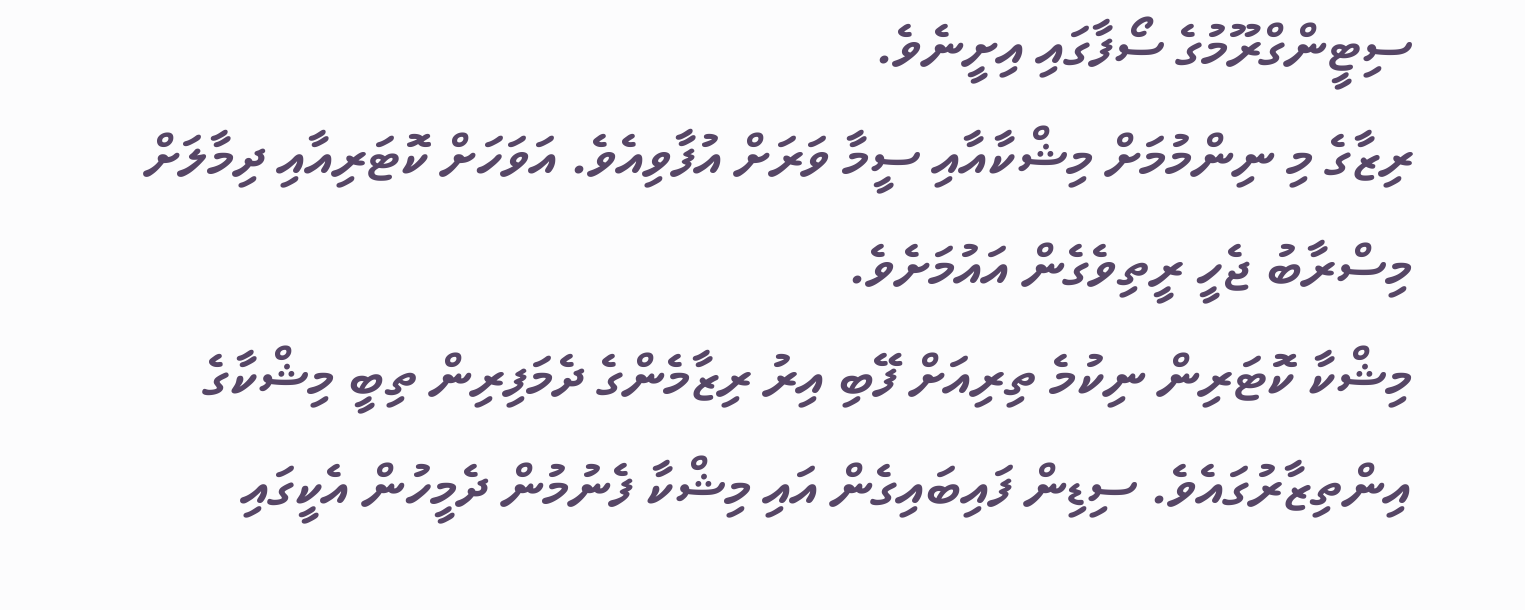ސިޓީންގްރޫމުގެ ސޯފާގައި އިށީނެވެ.
ރިޒާގެ މި ނިންމުމަށް މިޝްކާއާއި ސީމާ ވަރަށް އުފާވިއެވެ. އަވަހަށް ކޮޓަރިއާއި ދިމާލަށް މިސްރާބު ޖެހީ ރީތިވެގެން އައުމަށެވެ.
މިޝްކާ ކޮޓަރިން ނިކުމެ ތިރިއަށް ފޭބި އިރު ރިޒާމެންގެ ދެމަފިރިން ތިބީ މިޝްކާގެ އިންތިޒާރުގައެވެ. ސިޑިން ފައިބައިގެން އައި މިޝްކާ ފެނުމުން ދެމީހުން އެކީގައި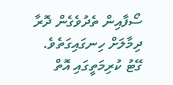ސޯފާއިން ތެދުވެގެން ދޮރާ ދިމާލަށް ހިނގައިގަތެވެ. ގޭޓު ކުރިމަތީގައި އޮތް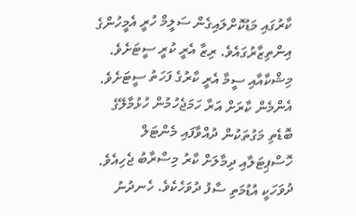ކާރުގައި މަޑުކޮށްލައިގެން ސަލީމް ހުރީ އެމީހުންގެ އިންތިޒާރުގައެވެ. ރިޒާ އެރީ ކުރީ ސީޓަށެވެ. މިޝްކާއާއި ސީމާ އެރީ ކާރުގެ ފަހަތު ސީޓަށެވެ. އެންމެން ކާރަށް އަރާ ހަމަޖެހުމުން ހުޅުމާލޭގެ ބޮޑެތި މަގުތަކުން ދުއްވާފައި މެންޓަލް ހޮސްޕިޓަލާއި ދިމާލަށް ކާރު މިސްރާބު ޖެހިއެވެ.
ދުވަހަކީ އުޑުމަތި ސާފު ދުވަހެކެވެ. ހެނދުނު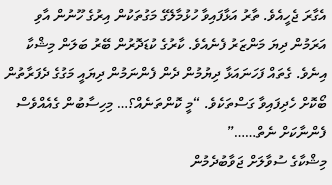އެގާރަ ޖެހީއެވެ. ތާރު އަޅާފައިވާ ހުޅުމާލޭގެ މަގުތަކުން އިރުގެ ހޫނުން އާވި އަރަމުން ދިޔަ މަންޒަރު ފެނެއެވެ. ކާރުގެ ކުޑަދޮރުން ބޭރު ބަލަން މިޝްކާ އިނެވެ. ގެތައް ފަހަނައަޅާ ދިޔުމުން ދެން ފެންނަމުން ދިޔައީ މަގުގެ ދެފަރާތުން ބޯކޮށް ހެދިފައިވާ ގަސްތަކެވެ. “މީ ކޮންތަނެއް؟… މިހިސާބުން ގެއެއްވެސް ފެންނާކަށް ނެތް……”
މިޝްކާގެ ސުވާލަށް ޖަވާބުދެމުން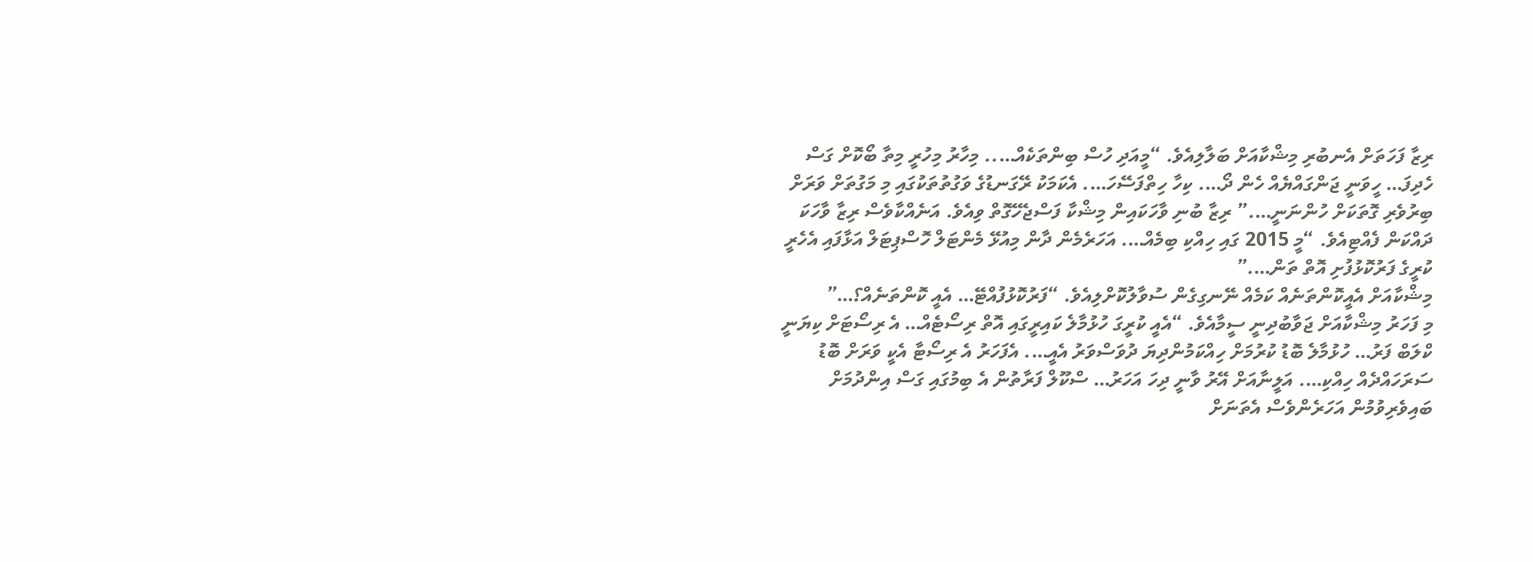ރިޒާ ފަހަތަށް އެނބުރި މިޝްކާއަށް ބަލާލިއެވެ. “މީއަދި ހުސް ބިންތަކެއް….. މިހާރު މިހުރީ މިތާ ބޯކޮށް ގަސް ހެދިފަ… ހީވަނީ ޖަންގައްޔެއް ހެން ދޯ…. ކިހާ ހިތްފަސޭހަ…. އެކަމަކު ރޭގަނޑުގެ ވަގުތުތަކުގައި މި މަގުތަށް ވަރަށް ބިރުވެރި ގޮތަކަށް ހުންނަނީ….” ރިޒާ ބުނި ވާހަކައިން މިޝްކާ ފަސްޖެހޭގޮތް ވިއެވެ. އަނެއްކާވެސް ރިޒާ ވާހަކަ ދައްކަން ފެއްޓިއެވެ. “މީ 2015 ގައި ހިއްކި ބިމެއް…. އަހަރެމެން ދާން މިއުޅޭ މެންޓަލް ހޮސްޕިޓަލް އަޅާފައި އެހެރީ ކުރީގެ ފަރުކޮޅުފުށި އޮތް ތަން….”
މިޝްކާއަށް އެއީކޮންތަނެއް ކަމެއް ނޭނގިގެން ސުވާލުކޮށްލިއެވެ. “ފަރުކޮޅުފުއްޓޭ… އެއީ ކޮންތަނެއް؟…”
މި ފަހަރު މިޝްކާއަށް ޖަވާބުދިނީ ސީމާއެވެ. “އެއީ ކުރީގަ ހުޅުމާލެ ކައިރީގައި އޮތް ރިސޯޓެއް… އެ ރިސޯޓަށް ކިޔަނީ ކްލަބް ފަރު… ހުޅުމާލެ ބޮޑު ކުރުމަށް ހިއްކަމުންދިޔަ ދުވަސްވަރު އެއީ…. އެފަހަރު އެ ރިސޯޓާ އެކީ ވަރަށް ބޮޑު ސަރަހައްދެއް ހިއްކި…. އަލީނާއަށް އޭރު ވާނީ ދިހަ އަހަރު… ސްކޫލް ފަރާތުން އެ ބިމުގައި ގަސް އިންދުމަށް ބައިވެރިވުމުން އަހަރެންވެސް އެތަނަށް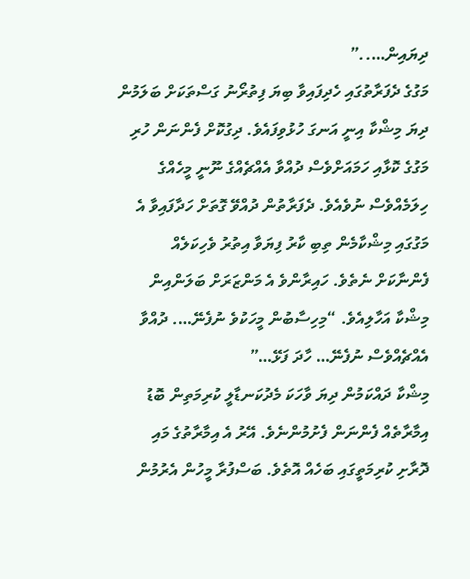ދިޔައިން…..”
މަގުގެ ދެފަރާތުގައި ހެދިފައިވާ ބިޔަ ފިތުރޯނު ގަސްތަކަށް ބަލަމުން ދިޔަ މިޝްކާ އިނީ އަނގަ ހުޅުވިފައެވެ. ދިގުކޮށް ފެންނަން ހުރި މަގުގެ ކޮޅާއި ހަމައަށްވެސް ދުއްވާ އެއްޗެއްގެ ނޫނީ މީހެއްގެ ހިލަމެއްވެސް ނުވެއެވެ. ދެފަރާތުން ދުއްވޭ ގޮތަށް ހަދާފައިވާ އެ މަގުގައި މިޝްކާމެން ތިބި ކާރު ފިޔަވާ އިތުރު ވެހިކަލެއް ފެންނާކަށް ނެތެވެ. ހައިރާންވެ އެ މަންޒަރަށް ބަލަންއިން މިޝްކާ އަހާލިއެވެ. “މިހިސާބުން މީހަކުވެ ނުފެނޭ…. ދުއްވާ އެއްޗެއްވެސް ނުފެނޭ… ހާދަ ފަޅޭ…”
މިޝްކާ ދައްކަމުން ދިޔަ ވާހަކަ މެދުކަނޑާލީ ކުރިމަތިން ބޮޑު އިމާރާތެއް ފެންނަން ފެށުމުންނެވެ. އޭރު އެ އިމާރާތުގެ މައި ދޮރާށި ކުރިމަތީގައި ބަހެއް އޮތެވެ. ބަސްފުރާ މީހުން އެރުމުން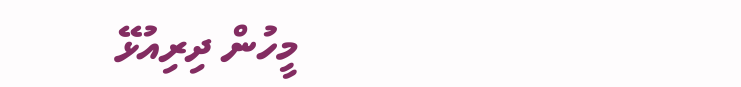މީހުން ދިރިއުޅޭ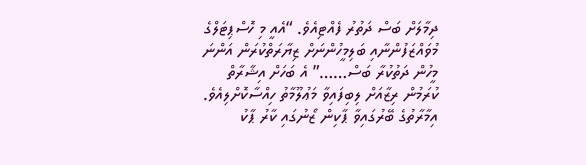ދިމާލަށް ބަސް ދަތުރު ފެއްޓިއެވެ. “އެއީ މި ހޮސްޕިޓަލްގެ މުވައްޒަފުންނާއި ބަލިމީހުންނަށް ޒިޔާރަތްކުރަން އަންނަ މީހުން ދަތުކުރާ ބަސް……” އެ ބަހަށް އިޝާރާތް ކުރަމުން ރިޒާއަށް ލިބިފައިވާ މަޢުލޫމާތު ހިއްސާކޮށްލިއެވެ.
އިމާރާތުގެ ބޭރުގައިވާ ޕާކިން ޒޯނުގައި ކާރު ޕާކު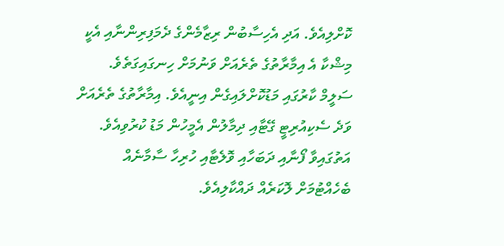ކޮށްލިއެވެ. އަދި އެހިސާބުން ރިޒާމެންގެ ދެމަފިރިންނާއި އެކީ މިޝްކާ އެ އިމާރާތުގެ ތެރެއަށް ވަނުމަށް ހިނގައިގަތެވެ. ސަލީމް ކާރުގައި މަޑުކޮށްލައިގެން އިނީއެވެ. އިމާރާތުގެ ތެރެއަށް ވަދެ ސެކިއުރިޓީ ގޭޓާއި ދިމާލުން އެމީހުން މަޑު ކުރުވިއެވެ. އަތުގައިވާ ފޯނާއި ދަބަހާއި ވޮލެޓާއި ހުރިހާ ސާމާނެއް ބެހެއްޓުމަށް ލޮކަރެއް ދައްކާލިއެވެ.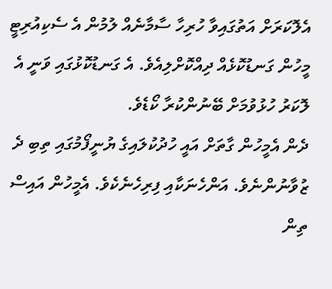އެލޮކަރަށް އަތުގައިވާ ހުރިހާ ސާމާނެއް ލުމުން އެ ސެކިއުރިޓީ މީހުން ގަނޑުކޮޅެއް ދިއްކޮށްލިއެވެ. އެ ގަނޑުކޮޅުގައި ވަނީ އެ ލޮކަރު ހުޅުވުމަށް ބޭނުންކުރާ ކޯޑެވެ.
ދެން އެމީހުން ގާތަށް އައީ ހުދުކުލައިގެ ޔުނީފޯމުގައި ތިބި ދެ ޒުވާނުންނެވެ. އަންހެނަކާއި ފިރިހެނެކެވެ. އެމީހުން އައިސް ތިން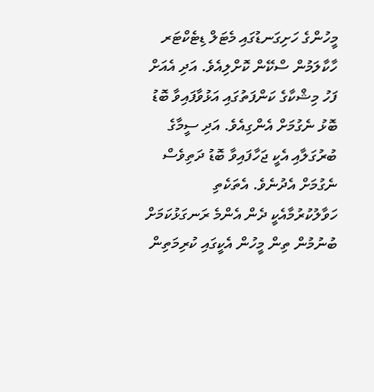މީހުންގެ ހަށިގަނޑުގައި މެޓަލް ޑިޓެކްޓަރ ހާކާލަމުން ސްކޭން ކޮށްލިއެވެ. އަދި އެއަށް ފަހު މިޝްކާގެ ކަންފަތުގައި އަޅުވާފައިވާ ބޮޑު ބޮޅު ނެގުމަށް އެންގިއެވެ. އަދި ސީމާގެ ބުރުގަލާއި އެކީ ޖަހާފައިވާ ބޮޑު ދަތިވެސް ނެގުމަށް އެދުނެވެ. އެތަކެތި ހަވާލުކުރުމާއެކީ ދެން އެންމެ ރަނގަޅުކަމަށް ބުނުމުން ތިން މީހުން އެކީގައި ކުރިމަތިން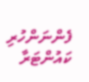ފެންނަންހުރި ކައުންޓަރާ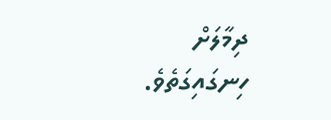ދިމާލަށް ހިނގައިގަތެވެ.